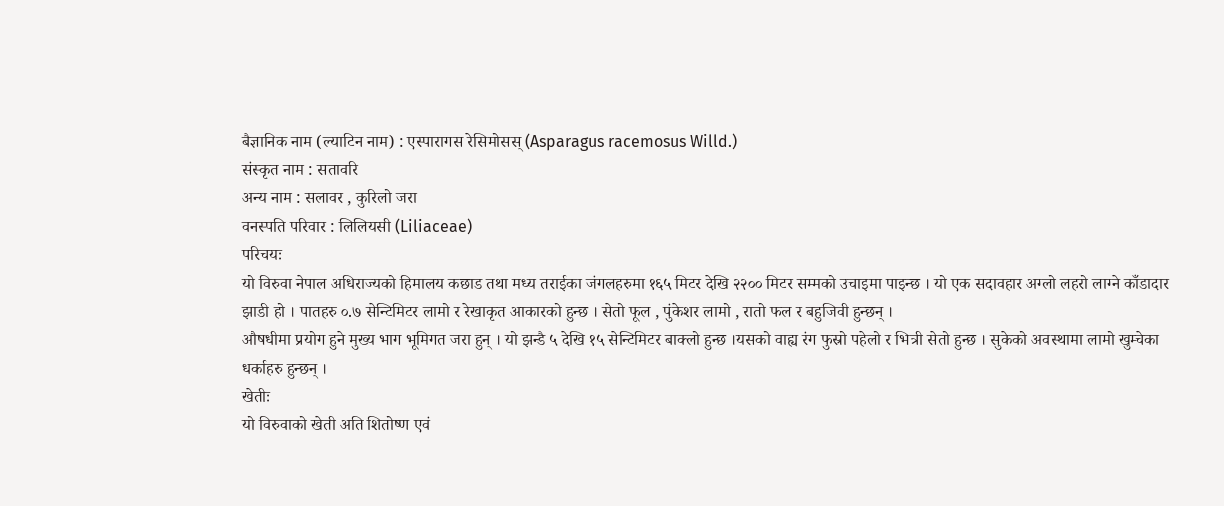बैज्ञानिक नाम (ल्याटिन नाम) : एस्पारागस रेसिमोसस् (Asparagus racemosus Willd.)
संस्कृत नाम : सतावरि
अन्य नाम : सलावर , कुरिलो जरा
वनस्पति परिवार : लिलियसी (Liliaceae)
परिचयः
यो विरुवा नेपाल अधिराज्यको हिमालय कछाड तथा मध्य तराईका जंगलहरुमा १६५ मिटर देखि २२०० मिटर सम्मको उचाइमा पाइन्छ । यो एक सदावहार अग्लो लहरो लाग्ने काँडादार झाडी हो । पातहरु ०.७ सेन्टिमिटर लामो र रेखाकृत आकारको हुन्छ । सेतो फूल , पुंकेशर लामो , रातो फल र बहुजिवी हुन्छन् ।
औषधीमा प्रयोग हुने मुख्य भाग भूमिगत जरा हुन् । यो झन्डै ५ देखि १५ सेन्टिमिटर बाक्लो हुन्छ ।यसको वाह्य रंग फुस्रो पहेलो र भित्री सेतो हुन्छ । सुकेको अवस्थामा लामो खुम्चेका धर्काहरु हुन्छन् ।
खेतीः
यो विरुवाको खेती अति शितोष्ण एवं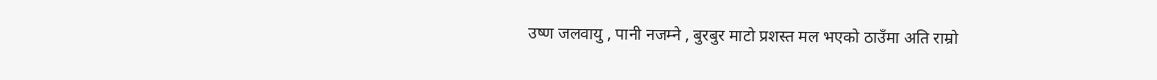उष्ण जलवायु , पानी नजम्ने , बुरबुर माटो प्रशस्त मल भएको ठाउँमा अति राम्रो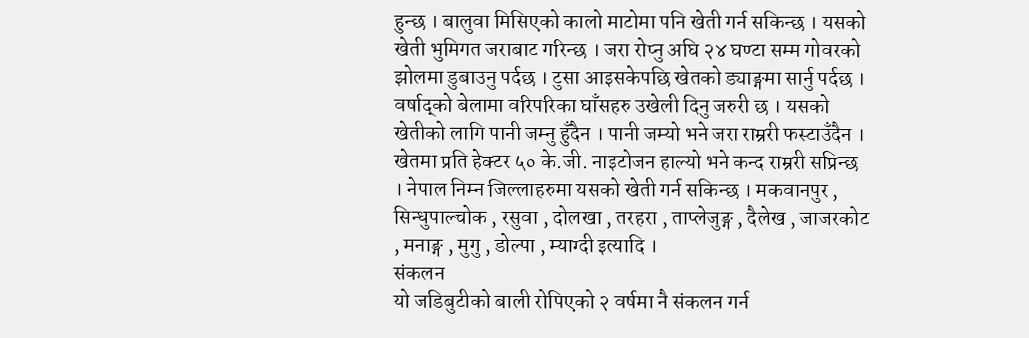हुन्छ । बालुवा मिसिएको कालो माटोमा पनि खेती गर्न सकिन्छ । यसको खेती भुमिगत जराबाट गरिन्छ । जरा रोप्नु अघि २४ घण्टा सम्म गोवरको झोलमा डुबाउनु पर्दछ । टुसा आइसकेपछि खेतको ड्याङ्गमा सार्नु पर्दछ । वर्षाद्को बेलामा वरिपरिका घाँसहरु उखेली दिनु जरुरी छ । यसको खेतीको लागि पानी जम्नु हुँदैन । पानी जम्यो भने जरा राम्ररी फस्टाउँदैन ।
खेतमा प्रति हेक्टर ५० के.जी. नाइटोजन हाल्यो भने कन्द राम्ररी सप्रिन्छ । नेपाल निम्न जिल्लाहरुमा यसको खेती गर्न सकिन्छ । मकवानपुर , सिन्धुपाल्चोक , रसुवा , दोलखा , तरहरा , ताप्लेजुङ्ग , दैलेख , जाजरकोट , मनाङ्ग , मुगु , डोल्पा , म्याग्दी इत्यादि ।
संकलन
यो जडिबुटीको बाली रोपिएको २ वर्षमा नै संकलन गर्न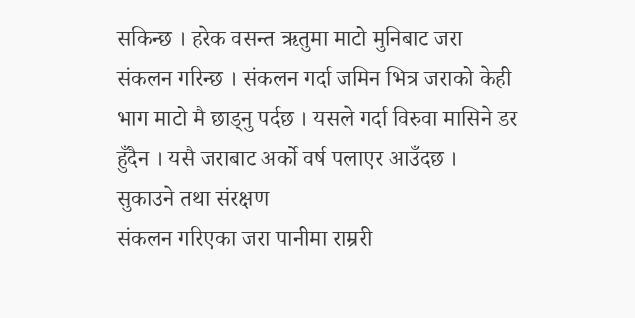सकिन्छ । हरेक वसन्त ऋतुमा माटो मुनिबाट जरा संकलन गरिन्छ । संकलन गर्दा जमिन भित्र जराको केही भाग माटो मै छाड्नु पर्दछ । यसले गर्दा विरुवा मासिने डर हुँदैन । यसै जराबाट अर्को वर्ष पलाएर आउँदछ ।
सुकाउने तथा संरक्षण
संकलन गरिएका जरा पानीमा राम्ररी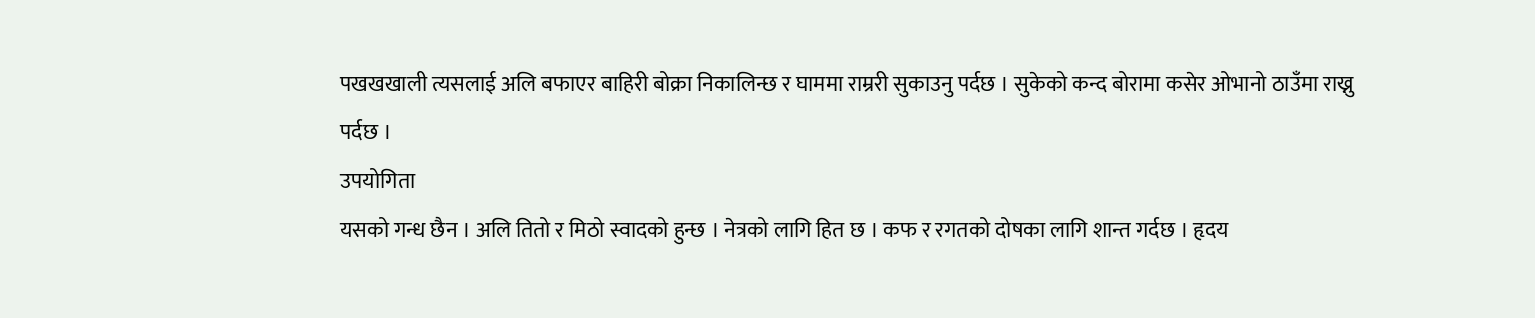पखखखाली त्यसलाई अलि बफाएर बाहिरी बोक्रा निकालिन्छ र घाममा राम्ररी सुकाउनु पर्दछ । सुकेको कन्द बोरामा कसेर ओभानो ठाउँमा राख्नु पर्दछ ।
उपयोगिता
यसको गन्ध छैन । अलि तितो र मिठो स्वादको हुन्छ । नेत्रको लागि हित छ । कफ र रगतको दोषका लागि शान्त गर्दछ । हृदय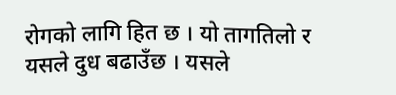रोगको लागि हित छ । यो तागतिलो र यसले दुध बढाउँछ । यसले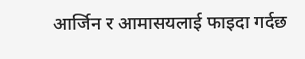आर्जिन र आमासयलाई फाइदा गर्दछ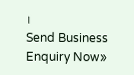।
Send Business Enquiry Now»